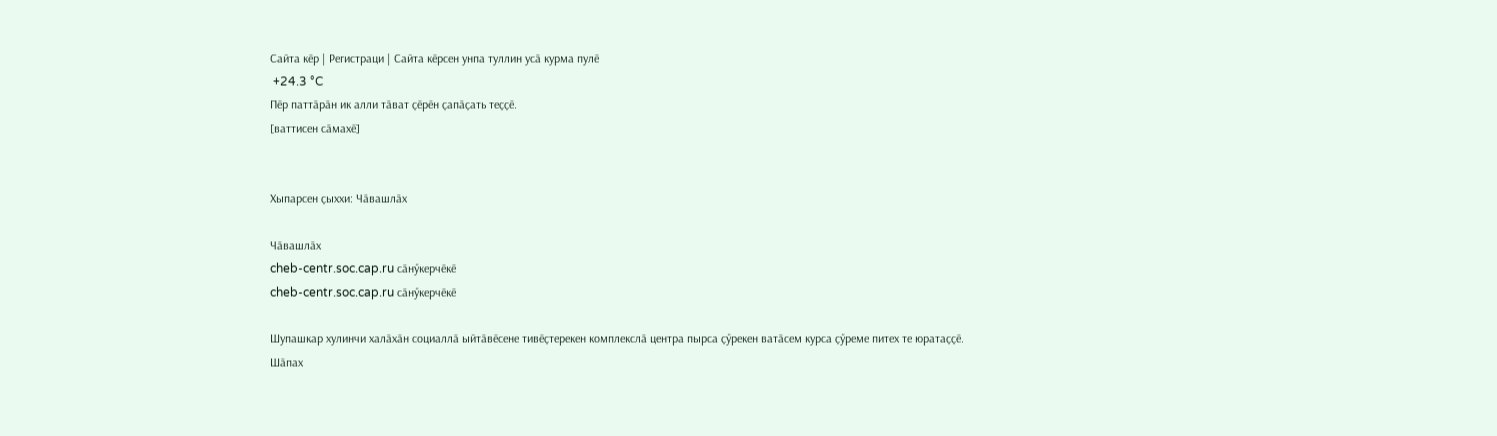Сайта кӗр | Регистраци | Сайта кӗрсен унпа туллин усӑ курма пулӗ
 +24.3 °C
Пӗр паттӑрӑн ик алли тӑват ҫӗрӗн ҫапӑҫать теҫҫӗ.
[ваттисен сӑмахӗ]


Хыпарсен ҫыххи: Чӑвашлӑх

Чӑвашлӑх
cheb-centr.soc.cap.ru сӑнӳкерчӗкӗ
cheb-centr.soc.cap.ru сӑнӳкерчӗкӗ

Шупашкар хулинчи халӑхӑн социаллӑ ыйтӑвӗсене тивӗҫтерекен комплекслӑ центра пырса ҫӳрекен ватӑсем курса ҫӳреме питех те юратаҫҫӗ. Шӑпах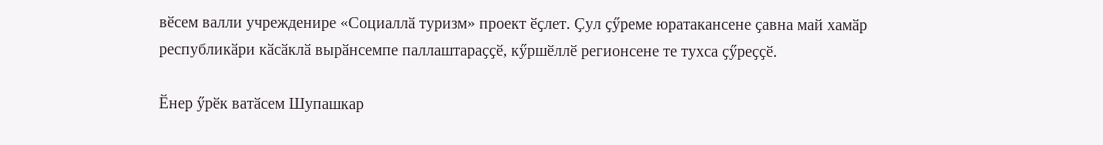вӗсем валли учрежденире «Социаллӑ туризм» проект ӗҫлет. Ҫул ҫӳреме юратакансене ҫавна май хамӑр республикӑри кӑсӑклӑ вырӑнсемпе паллаштараҫҫӗ, кӳршӗллӗ регионсене те тухса ҫӳреҫҫӗ.

Ӗнер ӳрӗк ватӑсем Шупашкар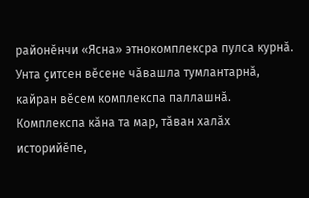районӗнчи «Ясна» этнокомплексра пулса курнӑ. Унта ҫитсен вӗсене чӑвашла тумлантарнӑ, кайран вӗсем комплекспа паллашнӑ. Комплекспа кӑна та мар, тӑван халӑх историйӗпе,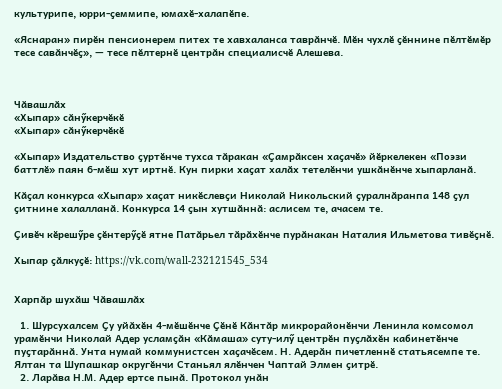культурипе, юрри-ҫеммипе, юмахӗ-халапӗпе.

«Яснаран» пирӗн пенсионерем питех те хавхаланса таврӑнчӗ. Мӗн чухлӗ ҫӗннине пӗлтӗмӗр тесе савӑнчӗҫ», — тесе пӗлтернӗ центрӑн специалисчӗ Алешева.



Чӑвашлӑх
«Хыпар» сӑнӳкерчӗкӗ
«Хыпар» сӑнӳкерчӗкӗ

«Хыпар» Издательство ҫуртӗнче тухса тӑракан «Ҫамрӑксен хаҫачӗ» йӗркелекен «Поэзи баттлӗ» паян 6-мӗш хут иртнӗ. Кун пирки хаҫат халӑх тетелӗнчи ушкӑнӗнче хыпарланӑ.

Кӑҫал конкурса «Хыпар» хаҫат никӗслевҫи Николай Никольский ҫуралнӑранпа 148 ҫул ҫитнине халалланӑ. Конкурса 14 ҫын хутшӑннӑ: аслисем те, ачасем те.

Ҫивӗч кӗрешӳре ҫӗнтерӳҫӗ ятне Патӑрьел тӑрӑхӗнче пурӑнакан Наталия Ильметова тивӗҫнӗ.

Хыпар ҫӑлкуҫӗ: https://vk.com/wall-232121545_534


Харпӑр шухӑш Чӑвашлӑх

  1. Шурсухалсем Ҫу уйӑхӗн 4-мӗшӗнче Ҫӗнӗ Кӑнтӑр микрорайонӗнчи Ленинла комсомол урамӗнчи Николай Адер усламҫӑн «Кӑмаша» суту-илӳ центрӗн пуҫлӑхӗн кабинетӗнче пуҫтарӑннӑ. Унта нумай коммунистсен хаҫачӗсем. Н. Адерӑн пичетленнӗ статьясемпе те. Ялтан та Шупашкар округӗнчи Станьял ялӗнчен Чаптай Элмен ҫитрӗ.
  2. Ларӑва Н.М. Адер ертсе пынӑ. Протокол унӑн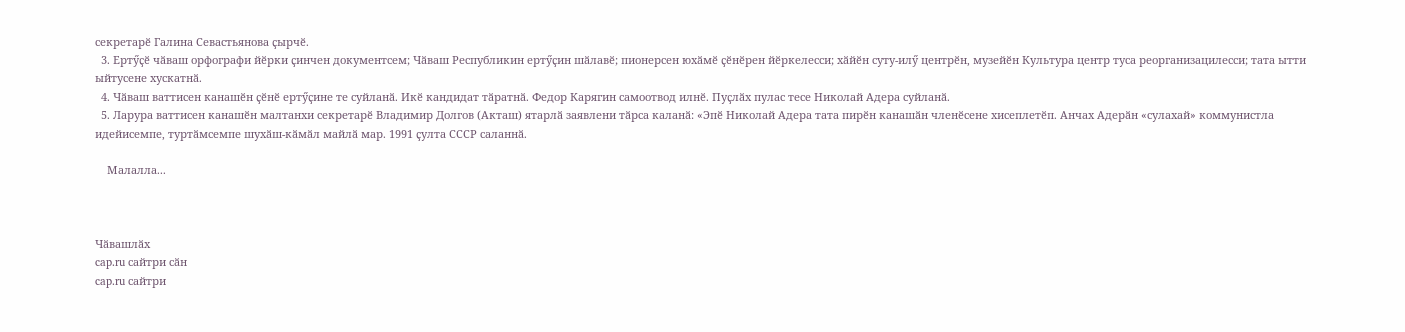секретарӗ Галина Севастьянова ҫырчӗ.
  3. Ертӳҫӗ чӑваш орфографи йӗрки ҫинчен документсем; Чӑваш Республикин ертӳҫин шӑлавӗ; пионерсен юхӑмӗ ҫӗнӗрен йӗркелесси; хӑйӗн суту-илӳ центрӗн, музейӗн Культура центр туса реорганизацилесси; тата ытти ыйтусене хускатнӑ.
  4. Чӑваш ваттисен канашӗн ҫӗнӗ ертӳҫине те суйланӑ. Икӗ кандидат тӑратнӑ. Федор Карягин самоотвод илнӗ. Пуҫлӑх пулас тесе Николай Адера суйланӑ.
  5. Ларура ваттисен канашӗн малтанхи секретарӗ Владимир Долгов (Акташ) ятарлӑ заявлени тӑрса каланӑ: «Эпӗ Николай Адера тата пирӗн канашӑн членӗсене хисеплетӗп. Анчах Адерӑн «сулахай» коммунистла идейисемпе, туртӑмсемпе шухӑш-кӑмӑл майлӑ мар. 1991 ҫулта СССР саланнӑ.

    Малалла...



Чӑвашлӑх
cap.ru сайтри сӑн
cap.ru сайтри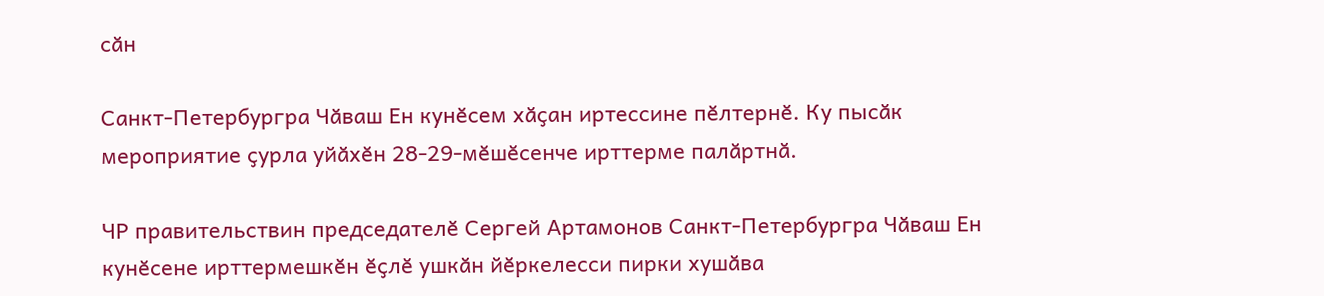сӑн

Санкт-Петербургра Чӑваш Ен кунӗсем хӑҫан иртессине пӗлтернӗ. Ку пысӑк мероприятие ҫурла уйӑхӗн 28-29-мӗшӗсенче ирттерме палӑртнӑ.

ЧР правительствин председателӗ Сергей Артамонов Санкт-Петербургра Чӑваш Ен кунӗсене ирттермешкӗн ӗҫлӗ ушкӑн йӗркелесси пирки хушӑва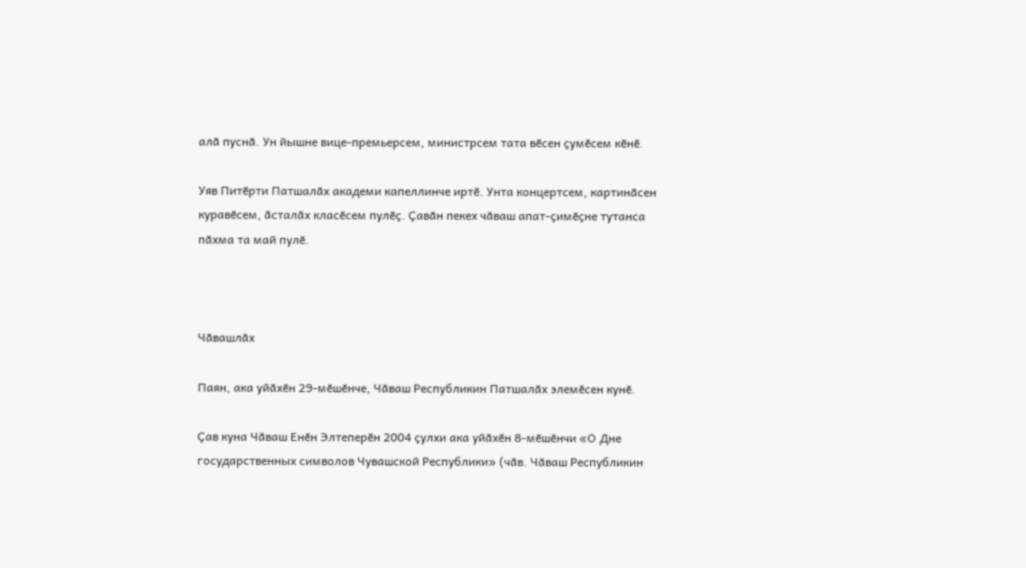алӑ пуснӑ. Ун йышне вице-премьерсем, министрсем тата вӗсен ҫумӗсем кӗнӗ.

Уяв Питӗрти Патшалӑх академи капеллинче иртӗ. Унта концертсем, картинӑсен куравӗсем, ӑсталӑх класӗсем пулӗҫ. Ҫавӑн пекех чӑваш апат-ҫимӗҫне тутанса пӑхма та май пулӗ.



Чӑвашлӑх

Паян, ака уйӑхӗн 29-мӗшӗнче, Чӑваш Республикин Патшалӑх элемӗсен кунӗ.

Ҫав куна Чӑваш Енӗн Элтеперӗн 2004 ҫулхи ака уйӑхӗн 8-мӗшӗнчи «О Дне государственных символов Чувашской Республики» (чӑв. Чӑваш Республикин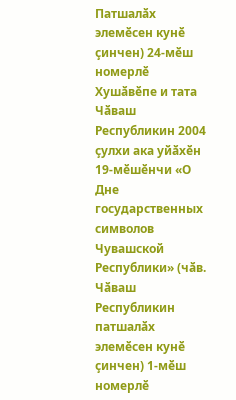Патшалӑх элемӗсен кунӗ ҫинчен) 24-мӗш номерлӗ Хушӑвӗпе и тата Чӑваш Республикин 2004 ҫулхи ака уйӑхӗн 19-мӗшӗнчи «О Дне государственных символов Чувашской Республики» (чӑв. Чӑваш Республикин патшалӑх элемӗсен кунӗ ҫинчен) 1-мӗш номерлӗ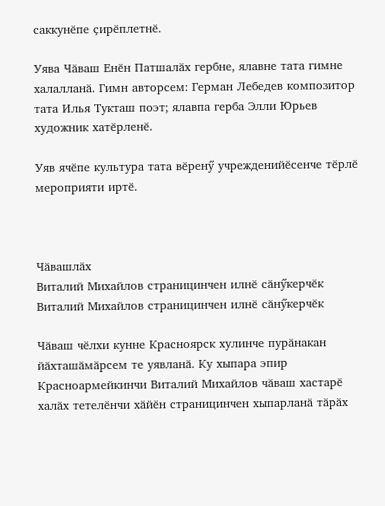саккунӗпе ҫирӗплетнӗ.

Уява Чӑваш Енӗн Патшалӑх гербне, ялавне тата гимне халалланӑ. Гимн авторсем: Герман Лебедев композитор тата Илья Тукташ поэт; ялавпа герба Элли Юрьев художник хатӗрленӗ.

Уяв ячӗпе культура тата вӗренӳ учрежденийӗсенче тӗрлӗ мероприяти иртӗ.



Чӑвашлӑх
Виталий Михайлов страницинчен илнӗ сӑнӳкерчӗк
Виталий Михайлов страницинчен илнӗ сӑнӳкерчӗк

Чӑваш чӗлхи кунне Красноярск хулинче пурӑнакан йӑхташӑмӑрсем те уявланӑ. Ку хыпара эпир Красноармейкинчи Виталий Михайлов чӑваш хастарӗ халӑх тетелӗнчи хӑйӗн страницинчен хыпарланӑ тӑрӑх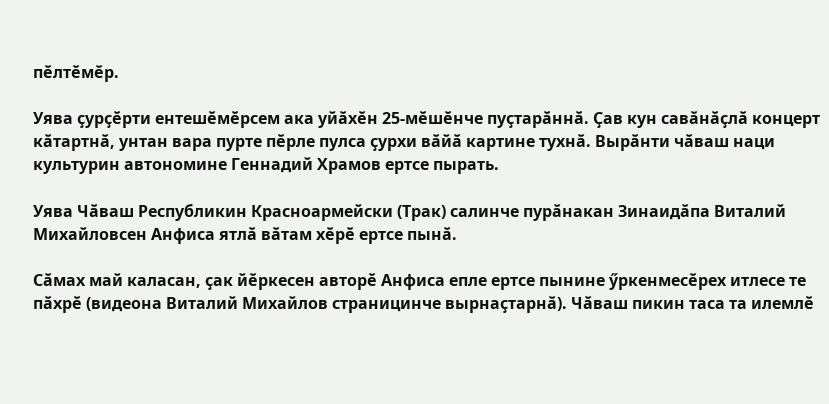пӗлтӗмӗр.

Уява ҫурҫӗрти ентешӗмӗрсем ака уйӑхӗн 25-мӗшӗнче пуҫтарӑннӑ. Ҫав кун савӑнӑҫлӑ концерт кӑтартнӑ, унтан вара пурте пӗрле пулса ҫурхи вӑйӑ картине тухнӑ. Вырӑнти чӑваш наци культурин автономине Геннадий Храмов ертсе пырать.

Уява Чӑваш Республикин Красноармейски (Трак) салинче пурӑнакан Зинаидӑпа Виталий Михайловсен Анфиса ятлӑ вӑтам хӗрӗ ертсе пынӑ.

Сӑмах май каласан, ҫак йӗркесен авторӗ Анфиса епле ертсе пынине ӳркенмесӗрех итлесе те пӑхрӗ (видеона Виталий Михайлов страницинче вырнаҫтарнӑ). Чӑваш пикин таса та илемлӗ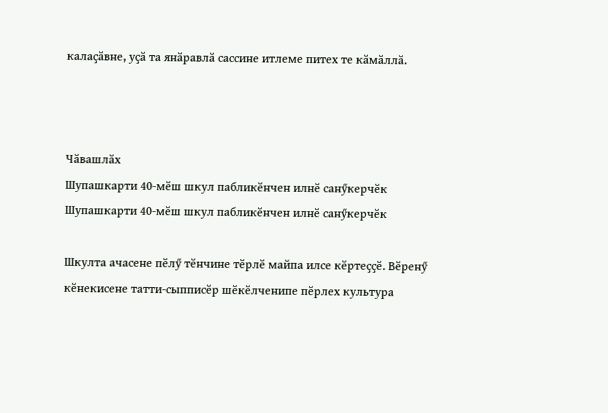калаҫӑвне, уҫӑ та янӑравлӑ сассине итлеме питех те кӑмӑллӑ.



Чӑвашлӑх
Шупашкарти 40-мӗш шкул пабликӗнчен илнӗ санӳкерчӗк
Шупашкарти 40-мӗш шкул пабликӗнчен илнӗ санӳкерчӗк

Шкулта ачасене пӗлӳ тӗнчине тӗрлӗ майпа илсе кӗртеҫҫӗ. Вӗренӳ кӗнекисене татти-сыпписӗр шӗкӗлченипе пӗрлех культура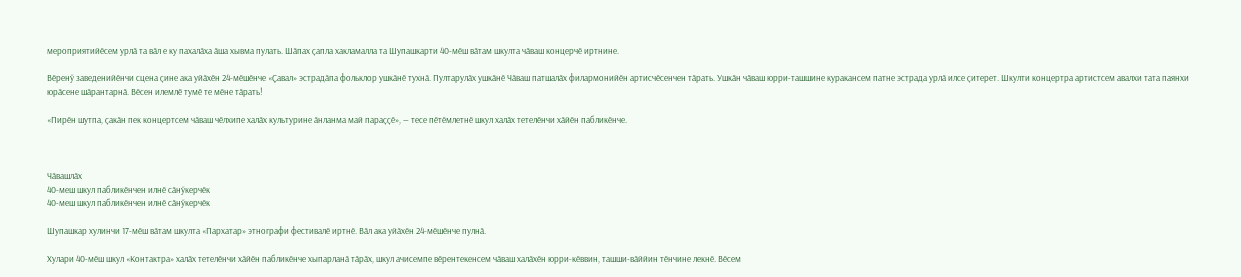мероприятийӗсем урлӑ та вӑл е ку пахалӑха ӑша хывма пулать. Шӑпах ҫапла хакламалла та Шупашкарти 40-мӗш вӑтам шкулта чӑваш концерчӗ иртнине.

Вӗренӳ заведенийӗнчи сцена ҫине ака уйӑхӗн 24-мӗшӗнче «Ҫавал» эстрадӑпа фольклор ушкӑнӗ тухнӑ. Пултарулӑх ушкӑнӗ Чӑваш патшалӑх филармонийӗн артисчӗсенчен тӑрать. Ушкӑн чӑваш юрри-ташшине куракансем патне эстрада урлӑ илсе ҫитерет. Шкулти концертра артистсем авалхи тата паянхи юрӑсене шӑрантарнӑ. Вӗсен илемлӗ тумӗ те мӗне тӑрать!

«Пирӗн шутпа, ҫакӑн пек концертсем чӑваш чӗлхипе халӑх культурине ӑнланма май параҫҫӗ», — тесе пӗтӗмлетнӗ шкул халӑх тетелӗнчи хӑйӗн пабликӗнче.



Чӑвашлӑх
40-меш шкул пабликӗнчен илнӗ сӑнӳкерчӗк
40-меш шкул пабликӗнчен илнӗ сӑнӳкерчӗк

Шупашкар хулинчи 17-мӗш вӑтам шкулта «Пархатар» этнографи фестивалӗ иртнӗ. Вӑл ака уйӑхӗн 24-мӗшӗнче пулнӑ.

Хулари 40-мӗш шкул «Контактра» халӑх тетелӗнчи хӑйӗн пабликӗнче хыпарланӑ тӑрӑх, шкул ачисемпе вӗрентекенсем чӑваш халӑхӗн юрри-кӗввин, ташши-вӑййин тӗнчине лекнӗ. Вӗсем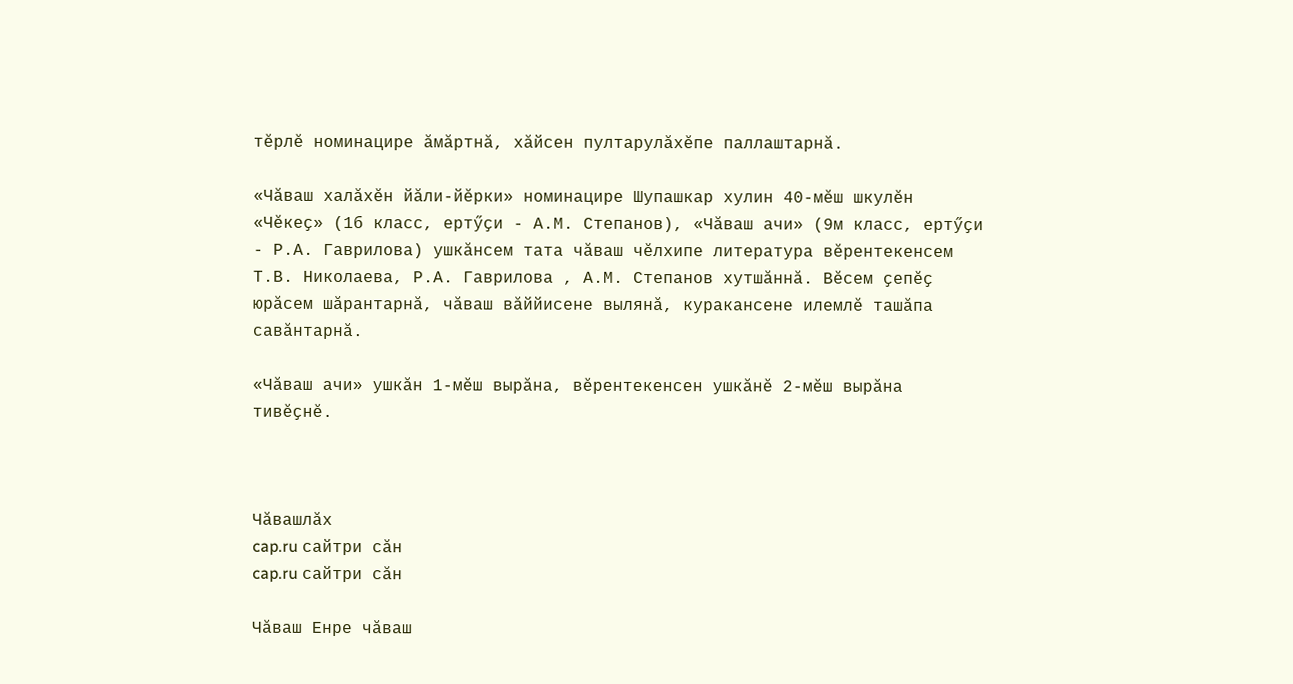тӗрлӗ номинацире ӑмӑртнӑ, хӑйсен пултарулӑхӗпе паллаштарнӑ.

«Чӑваш халӑхӗн йӑли-йӗрки» номинацире Шупашкар хулин 40-мӗш шкулӗн «Чӗкеҫ» (1б класс, ертӳҫи - А.М. Степанов), «Чӑваш ачи» (9м класс, ертӳҫи - Р.А. Гаврилова) ушкӑнсем тата чӑваш чӗлхипе литература вӗрентекенсем Т.В. Николаева, Р.А. Гаврилова , А.М. Степанов хутшӑннӑ. Вӗсем ҫепӗҫ юрӑсем шӑрантарнӑ, чӑваш вӑййисене вылянӑ, куракансене илемлӗ ташӑпа савӑнтарнӑ.

«Чӑваш ачи» ушкӑн 1-мӗш вырӑна, вӗрентекенсен ушкӑнӗ 2-мӗш вырӑна тивӗҫнӗ.



Чӑвашлӑх
cap.ru сайтри сӑн
cap.ru сайтри сӑн

Чӑваш Енре чӑваш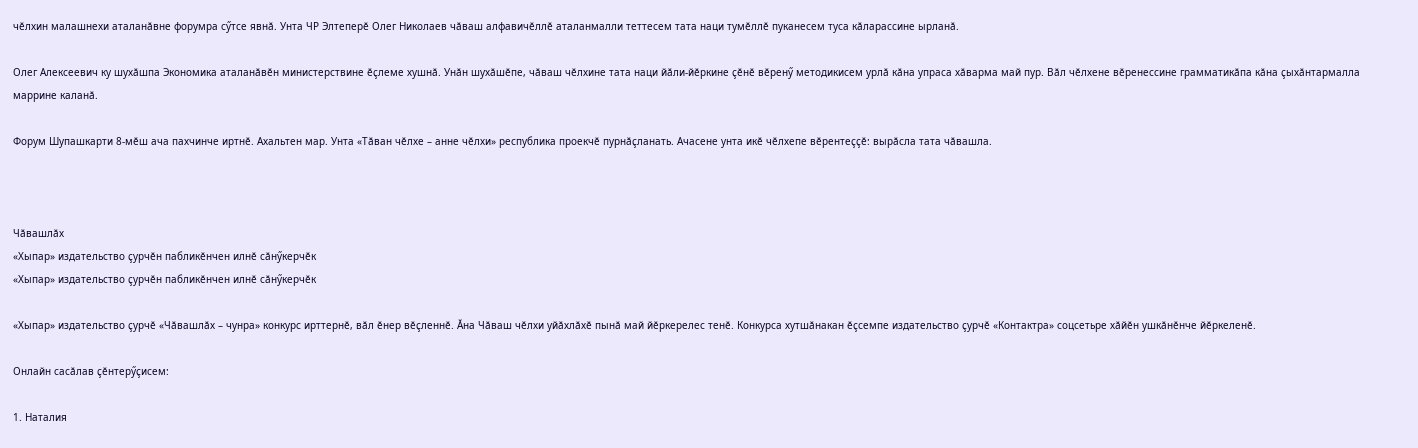чӗлхин малашнехи аталанӑвне форумра сӳтсе явнӑ. Унта ЧР Элтеперӗ Олег Николаев чӑваш алфавичӗллӗ аталанмалли теттесем тата наци тумӗллӗ пуканесем туса кӑларассине ырланӑ.

Олег Алексеевич ку шухӑшпа Экономика аталанӑвӗн министерствине ӗҫлеме хушнӑ. Унӑн шухӑшӗпе, чӑваш чӗлхине тата наци йӑли-йӗркине ҫӗнӗ вӗренӳ методикисем урлӑ кӑна упраса хӑварма май пур. Вӑл чӗлхене вӗренессине грамматикӑпа кӑна ҫыхӑнтармалла маррине каланӑ.

Форум Шупашкарти 8-мӗш ача пахчинче иртнӗ. Ахальтен мар. Унта «Тӑван чӗлхе – анне чӗлхи» республика проекчӗ пурнӑҫланать. Ачасене унта икӗ чӗлхепе вӗрентеҫҫӗ: вырӑсла тата чӑвашла.



Чӑвашлӑх
«Хыпар» издательство ҫурчӗн пабликӗнчен илнӗ сӑнӳкерчӗк
«Хыпар» издательство ҫурчӗн пабликӗнчен илнӗ сӑнӳкерчӗк

«Хыпар» издательство ҫурчӗ «Чӑвашлӑх – чунра» конкурс ирттернӗ, вӑл ӗнер вӗҫленнӗ. Ӑна Чӑваш чӗлхи уйӑхлӑхӗ пынӑ май йӗркерелес тенӗ. Конкурса хутшӑнакан ӗҫсемпе издательство ҫурчӗ «Контактра» соцсетьре хӑйӗн ушкӑнӗнче йӗркеленӗ.

Онлайн сасӑлав ҫӗнтерӳҫисем:

1. Наталия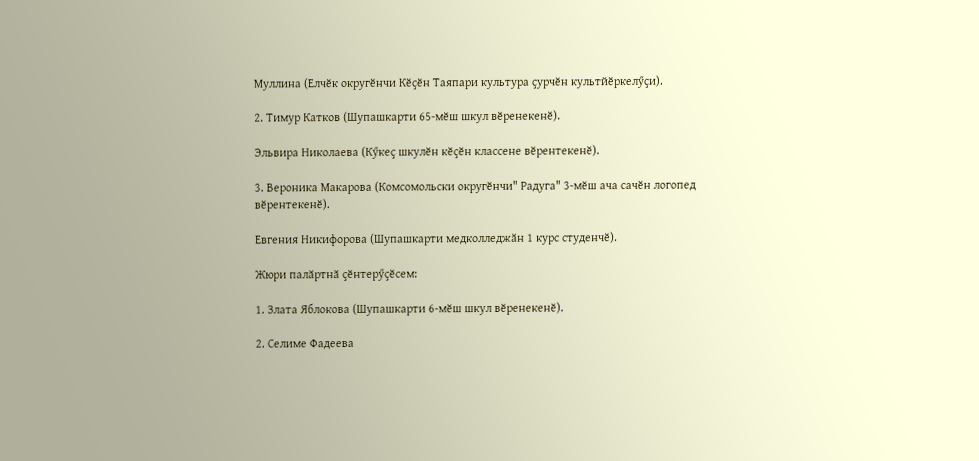Муллина (Елчӗк округӗнчи Кӗҫӗн Таяпари культура ҫурчӗн культйӗркелӳҫи).

2. Тимур Катков (Шупашкарти 65-мӗш шкул вӗренекенӗ).

Эльвира Николаева (Кӳкеҫ шкулӗн кӗҫӗн классене вӗрентекенӗ).

3. Вероника Макарова (Комсомольски округӗнчи" Радуга" 3-мӗш ача сачӗн логопед вӗрентекенӗ).

Евгения Никифорова (Шупашкарти медколледжӑн 1 курс студенчӗ).

Жюри палӑртнӑ ҫӗнтерӳҫӗсем:

1. Злата Яблокова (Шупашкарти 6-мӗш шкул вӗренекенӗ).

2. Селиме Фадеева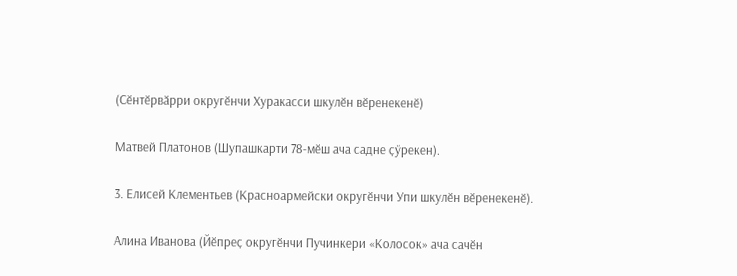(Сӗнтӗрвӑрри округӗнчи Хуракасси шкулӗн вӗренекенӗ)

Матвей Платонов (Шупашкарти 78-мӗш ача садне ҫӳрекен).

3. Елисей Клементьев (Красноармейски округӗнчи Упи шкулӗн вӗренекенӗ).

Алина Иванова (Йӗпреҫ округӗнчи Пучинкери «Колосок» ача сачӗн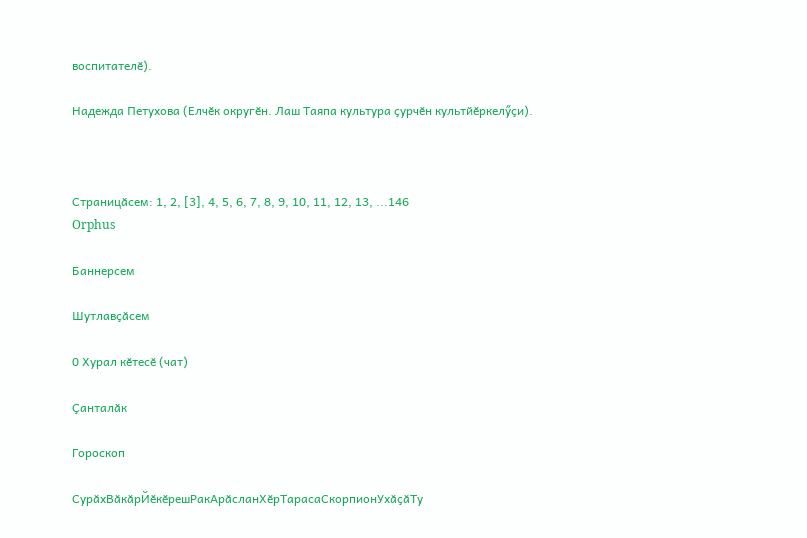воспитателӗ).

Надежда Петухова (Елчӗк округӗн. Лаш Таяпа культура ҫурчӗн культйӗркелӳҫи).



Страницӑсем: 1, 2, [3], 4, 5, 6, 7, 8, 9, 10, 11, 12, 13, ...146
Orphus

Баннерсем

Шутлавҫӑсем

0 Хурал кӗтесӗ (чат)

Ҫанталӑк

Гороскоп

СурӑхВӑкӑрЙӗкӗрешРакАрӑсланХӗрТарасаСкорпионУхӑҫӑТу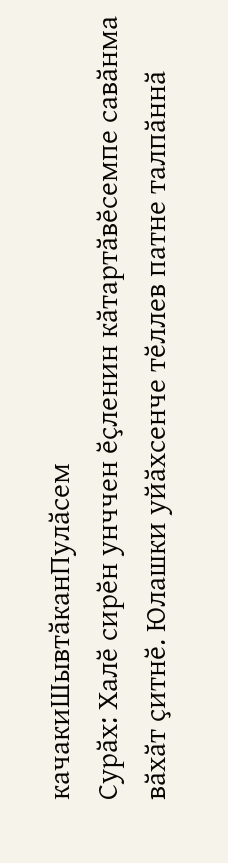качакиШывтӑканПулӑсем
Сурӑх: Халӗ сирӗн унччен ӗҫленин кӑтартӑвӗсемпе савӑнма вӑхӑт ҫитнӗ. Юлашки уйӑхсенче тӗллев патне талпӑннӑ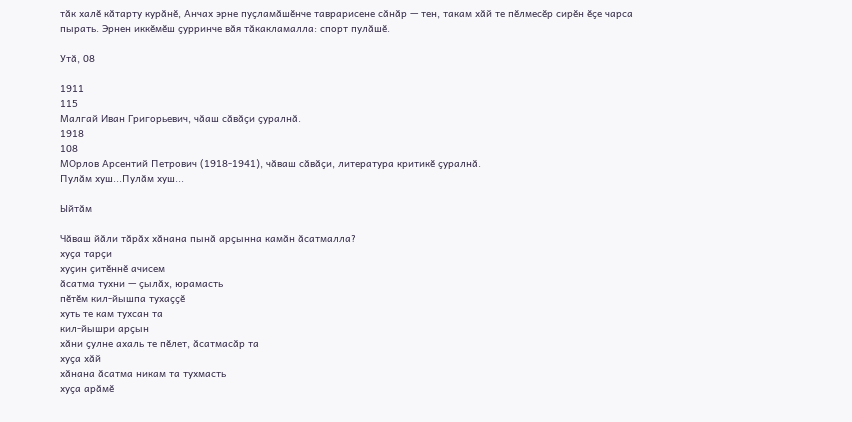тӑк халӗ кӑтарту курӑнӗ, Анчах эрне пуҫламӑшӗнче таврарисене сӑнӑр — тен, такам хӑй те пӗлмесӗр сирӗн ӗҫе чарса пырать. Эрнен иккӗмӗш ҫурринче вӑя тӑкакламалла: спорт пулӑшӗ.

Утӑ, 08

1911
115
Малгай Иван Григорьевич, чӑаш сӑвӑҫи ҫуралнӑ.
1918
108
МОрлов Арсентий Петрович (1918-1941), чӑваш сӑвӑҫи, литература критикӗ ҫуралнӑ.
Пулӑм хуш...Пулӑм хуш...

Ыйтӑм

Чӑваш йӑли тӑрӑх хӑнана пынӑ арҫынна камӑн ӑсатмалла?
хуҫа тарҫи
хуҫин ҫитӗннӗ ачисем
ӑсатма тухни — ҫылӑх, юрамасть
пӗтӗм кил-йышпа тухаҫҫӗ
хуть те кам тухсан та
кил-йышри арҫын
хӑни ҫулне ахаль те пӗлет, ӑсатмасӑр та
хуҫа хӑй
хӑнана ӑсатма никам та тухмасть
хуҫа арӑмӗ